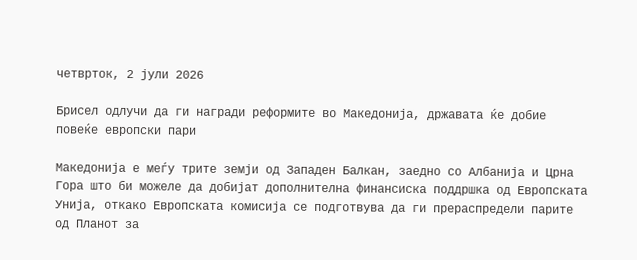четврток, 2 јули 2026

Брисел одлучи да ги награди реформите во Македонија, државата ќе добие повеќе европски пари

Македонија е меѓу трите земји од Западен Балкан, заедно со Албанија и Црна Гора што би можеле да добијат дополнителна финансиска поддршка од Европската Унија, откако Европската комисија се подготвува да ги прераспредели парите од Планот за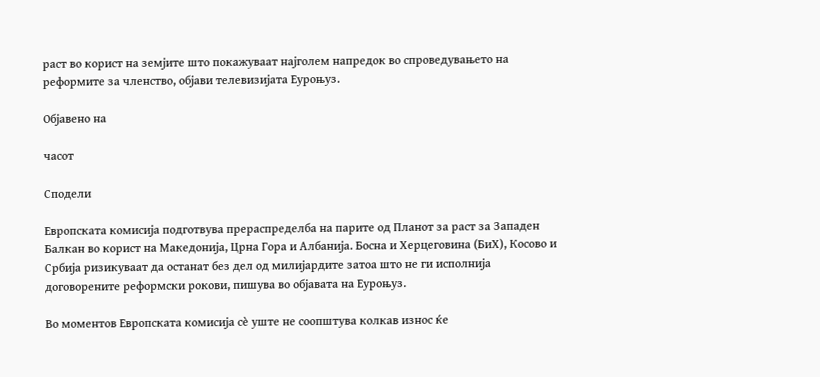раст во корист на земјите што покажуваат најголем напредок во спроведувањето на реформите за членство, објави телевизијата Еуроњуз.

Објавено на

часот

Сподели

Европската комисија подготвува прераспределба на парите од Планот за раст за Западен Балкан во корист на Македонија, Црна Гора и Албанија. Босна и Херцеговина (БиХ), Косово и Србија ризикуваат да останат без дел од милијардите затоа што не ги исполнија договорените реформски рокови, пишува во објавата на Еуроњуз.

Во моментов Европската комисија сè уште не соопштува колкав износ ќе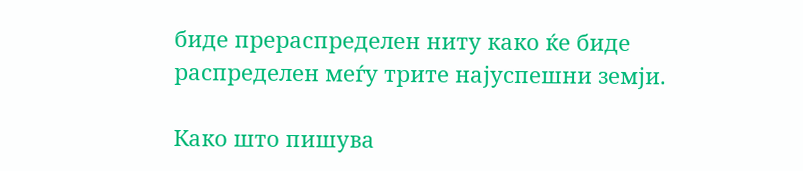биде прераспределен ниту како ќе биде распределен меѓу трите најуспешни земји.

Како што пишува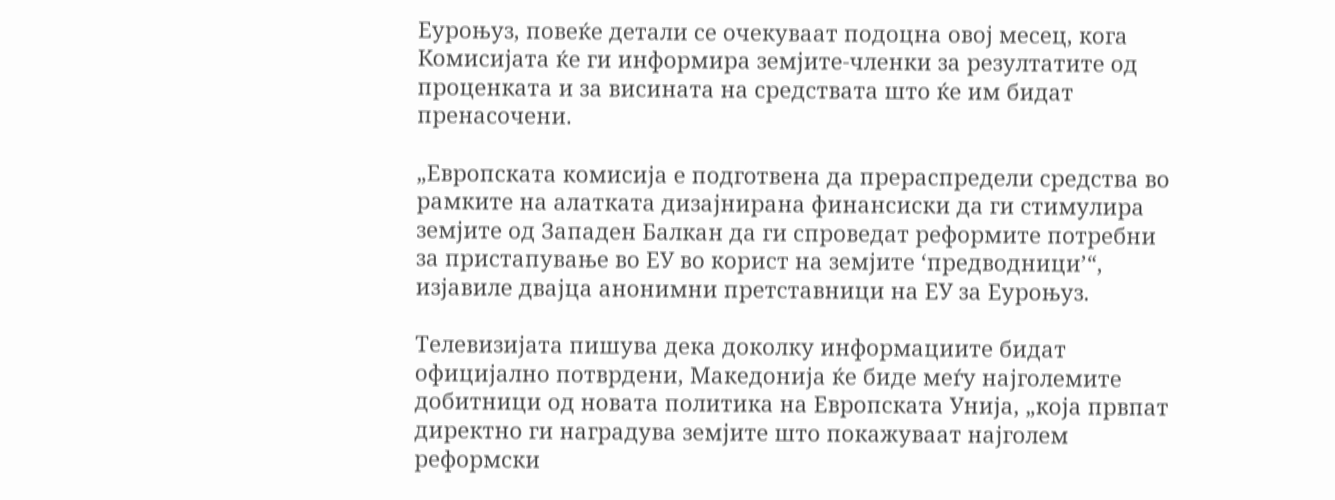Еуроњуз, повеќе детали се очекуваат подоцна овој месец, кога Комисијата ќе ги информира земјите-членки за резултатите од проценката и за висината на средствата што ќе им бидат пренасочени.

„Европската комисија е подготвена да прераспредели средства во рамките на алатката дизајнирана финансиски да ги стимулира земјите од Западен Балкан да ги спроведат реформите потребни за пристапување во ЕУ во корист на земјите ‘предводници’“, изјавиле двајца анонимни претставници на ЕУ за Еуроњуз.

Телевизијата пишува дека доколку информациите бидат официјално потврдени, Македонија ќе биде меѓу најголемите добитници од новата политика на Европската Унија, „која првпат директно ги наградува земјите што покажуваат најголем реформски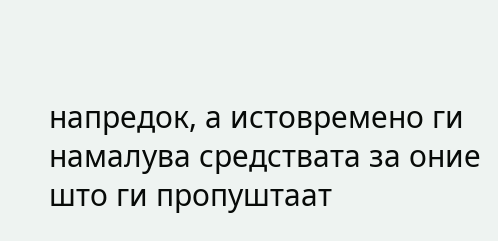напредок, а истовремено ги намалува средствата за оние што ги пропуштаат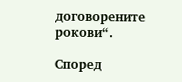договорените рокови“.

Според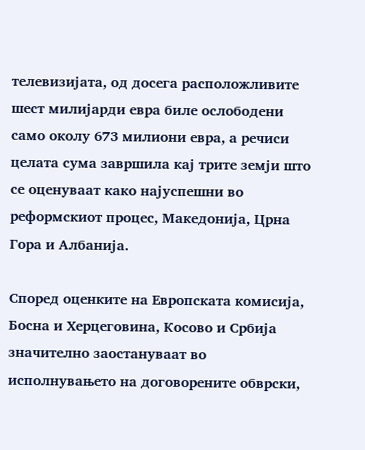телевизијата, од досега расположливите шест милијарди евра биле ослободени само околу 673 милиони евра, а речиси целата сума завршила кај трите земји што се оценуваат како најуспешни во реформскиот процес, Македонија, Црна Гора и Албанија.

Според оценките на Европската комисија, Босна и Херцеговина, Косово и Србија значително заостануваат во исполнувањето на договорените обврски,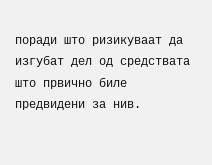поради што ризикуваат да изгубат дел од средствата што првично биле предвидени за нив.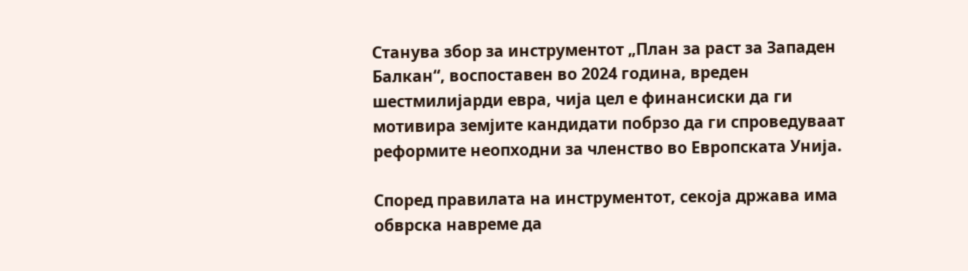Станува збор за инструментот „План за раст за Западен Балкан“, воспоставен во 2024 година, вреден шестмилијарди евра, чија цел е финансиски да ги мотивира земјите кандидати побрзо да ги спроведуваат реформите неопходни за членство во Европската Унија.

Според правилата на инструментот, секоја држава има обврска навреме да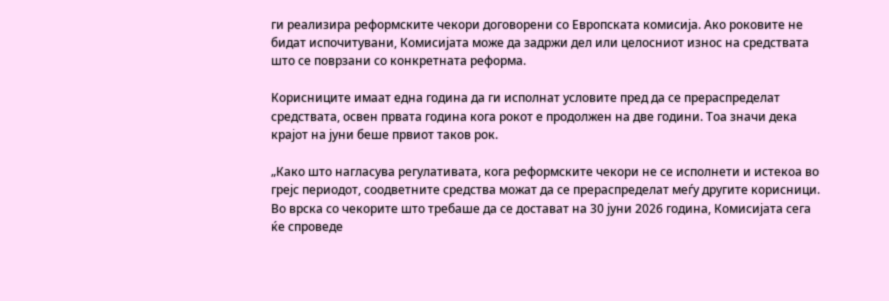ги реализира реформските чекори договорени со Европската комисија. Ако роковите не бидат испочитувани, Комисијата може да задржи дел или целосниот износ на средствата што се поврзани со конкретната реформа.

Корисниците имаат една година да ги исполнат условите пред да се прераспределат средствата, освен првата година кога рокот е продолжен на две години. Тоа значи дека крајот на јуни беше првиот таков рок.

„Како што нагласува регулативата, кога реформските чекори не се исполнети и истекоа во грејс периодот, соодветните средства можат да се прераспределат меѓу другите корисници. Во врска со чекорите што требаше да се достават на 30 јуни 2026 година, Комисијата сега ќе спроведе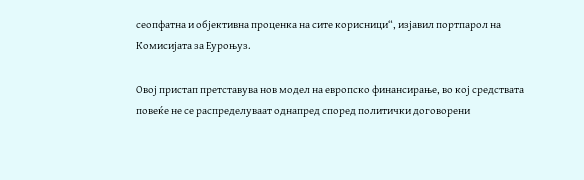сеопфатна и објективна проценка на сите корисници“, изјавил портпарол на Комисијата за Еуроњуз.

Овој пристап претставува нов модел на европско финансирање, во кој средствата повеќе не се распределуваат однапред според политички договорени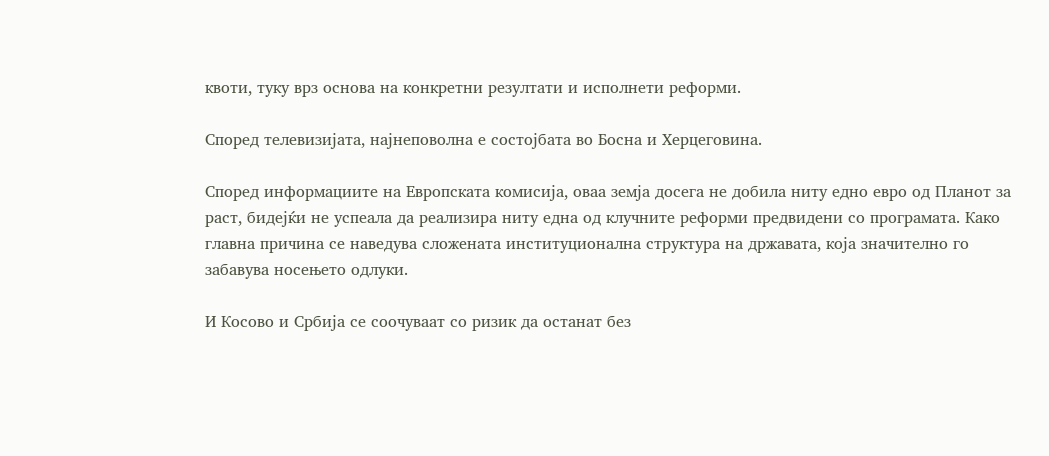квоти, туку врз основа на конкретни резултати и исполнети реформи.

Според телевизијата, најнеповолна е состојбата во Босна и Херцеговина.

Според информациите на Европската комисија, оваа земја досега не добила ниту едно евро од Планот за раст, бидејќи не успеала да реализира ниту една од клучните реформи предвидени со програмата. Како главна причина се наведува сложената институционална структура на државата, која значително го забавува носењето одлуки.

И Косово и Србија се соочуваат со ризик да останат без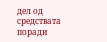дел од средствата поради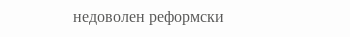недоволен реформски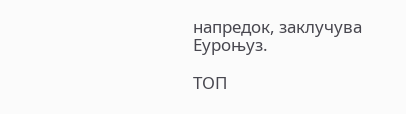напредок, заклучува Еуроњуз.

ТОП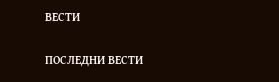ВЕСТИ

ПОСЛЕДНИ ВЕСТИ